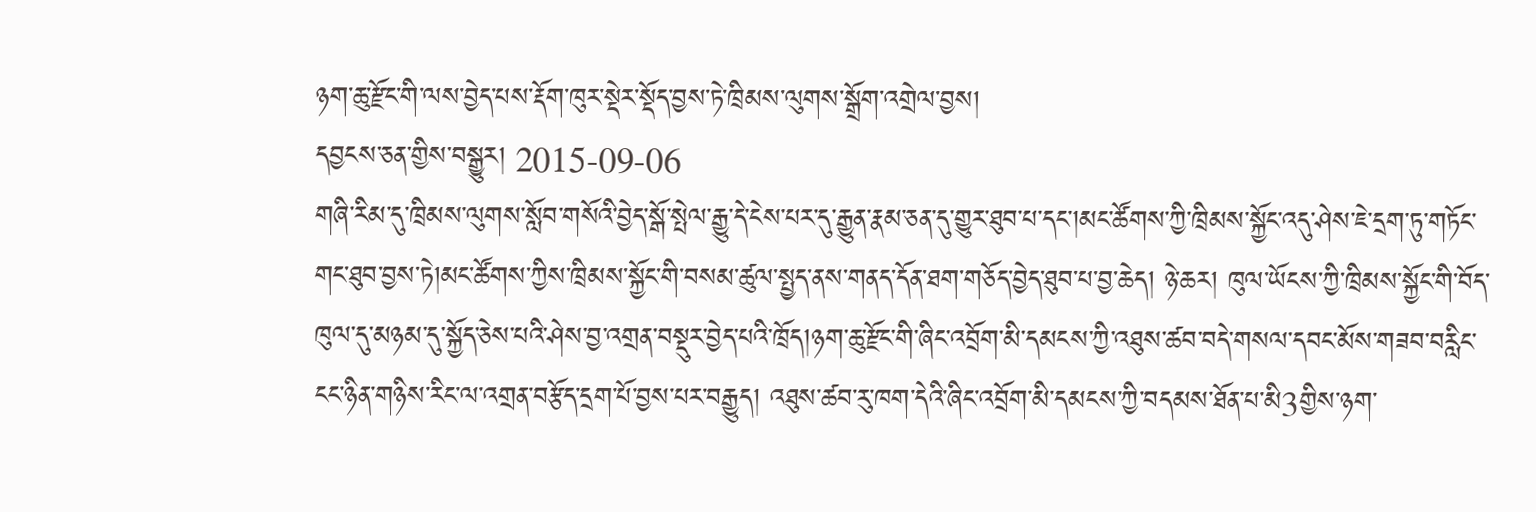ཉག་ཆུ་རྫོང་གི་ལས་བྱེད་པས་རྡོག་ཁུར་སྡེར་སྡོད་བྱས་ཏེ་ཁྲིམས་ལུགས་སྒྲོག་འགྲེལ་བྱས།
དབྱངས་ཅན་གྱིས་བསྒྱུར། 2015-09-06
གཞི་རིམ་དུ་ཁྲིམས་ལུགས་སློབ་གསོའི་བྱེད་སྒོ་སྤེལ་རྒྱུ་དེ་ངེས་པར་དུ་རྒྱུན་རྣམ་ཅན་དུ་གྱུར་ཐུབ་པ་དང་།མང་ཚོགས་ཀྱི་ཁྲིམས་སྐྱོང་འདུ་ཤེས་ཇེ་དྲག་ཏུ་གཏོང་གང་ཐུབ་བྱས་ཏེ།མང་ཚོགས་ཀྱིས་ཁྲིམས་སྐྱོང་གི་བསམ་ཚུལ་སྤྱད་ནས་གནད་དོན་ཐག་གཅོད་བྱེད་ཐུབ་པ་བྱ་ཆེད། ཉེ་ཆར། ཁུལ་ཡོངས་ཀྱི་ཁྲིམས་སྐྱོང་གི་བོད་ཁུལ་དུ་མཉམ་དུ་སྐྱོད་ཅེས་པའི་ཤེས་བྱ་འགྲན་བསྡུར་བྱེད་པའི་ཁྲོད།ཉག་ཆུ་རྫོང་གི་ཞིང་འབྲོག་མི་དམངས་ཀྱི་འཐུས་ཚབ་བདེ་གསལ་དབང་མོས་གཟབ་བརླིང་ངང་ཉིན་གཉིས་རིང་ལ་འགྲན་བརྩོད་དྲག་པོ་བྱས་པར་བརྒྱུད། འཐུས་ཚབ་རུ་ཁག་དེའི་ཞིང་འབྲོག་མི་དམངས་ཀྱི་བདམས་ཐོན་པ་མི3གྱིས་ཉག་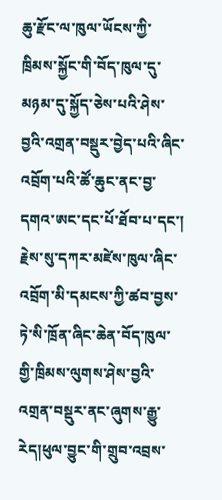ཆུ་རྫོང་ལ་ཁུལ་ཡོངས་ཀྱི་ཁྲིམས་སྐྱོང་གི་བོད་ཁུལ་དུ་མཉམ་དུ་སྐྱོད་ཅེས་པའི་ཤེས་བྱའི་འགྲན་བསྡུར་བྱེད་པའི་ཞིང་འབྲོག་པའི་ཚོ་ཆུང་ནང་བྱ་དགའ་ཨང་དང་པོ་ཐོབ་པ་དང་། རྗེས་སུ་དཀར་མཛེས་ཁུལ་ཞིང་འབྲོག་མི་དམངས་ཀྱི་ཚབ་བྱས་ཏེ་སི་ཁྲོན་ཞིང་ཆེན་བོད་ཁུལ་གྱི་ཁྲིམས་ལུགས་ཤེས་བྱའི་འགྲན་བསྡུར་ནང་ཞུགས་རྒྱུ་རེད།ཕུལ་བྱུང་གི་གྲུབ་འབྲས་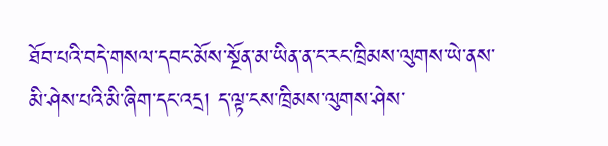ཐོབ་པའི་བདེ་གསལ་དབང་མོས་སྔོན་མ་ཡིན་ན་ང་རང་ཁྲིམས་ལུགས་ཡེ་ནས་མི་ཤེས་པའི་མི་ཞིག་དང་འདྲ། ད་ལྟ་ངས་ཁྲིམས་ལུགས་ཤེས་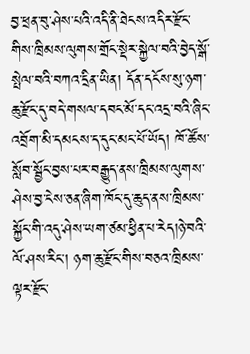བྱ་ཕྲན་བུ་ཤེས་པའི་འདི་ནི་ཐེངས་འདིར་རྫོང་གིས་ཁྲིམས་ལུགས་གྲོང་སྡེར་སྐྱེལ་བའི་བྱེད་སྒོ་སྤེལ་བའི་བཀའ་དྲིན་ཡིན། དོན་དངོས་སུ་ཉག་ཆུ་རྫོང་དུ་བདེ་གསལ་དབང་མོ་དང་འདྲ་བའི་ཞིང་འབྲོག་མི་དམངས་ད་དུང་མང་པོ་ཡོད། ཁོ་ཚོས་སློབ་སྦྱོང་བྱས་པར་བརྒྱུད་ནས་ཁྲིམས་ལུགས་ཤེས་བྱ་ངེས་ཅན་ཞིག་ཁོང་དུ་ཆུད་ནས་ཁྲིམས་སྐྱོང་གི་འདུ་ཤེས་ཡག་ཙམ་ཕྱིན་པ་རེད།ཉེ་བའི་ལོ་ཤས་རིང་། ཉག་ཆུ་རྫོང་གིས་བཅའ་ཁྲིམས་ལྟར་རྫོང་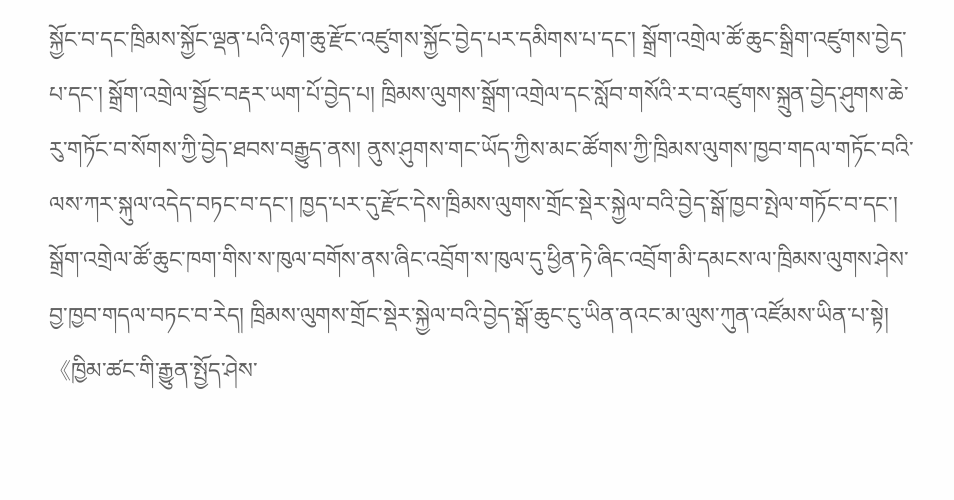སྐྱོང་བ་དང་ཁྲིམས་སྐྱོང་ལྡན་པའི་ཉག་ཆུ་རྫོང་འཛུགས་སྐྱོང་བྱེད་པར་དམིགས་པ་དང་། སྒྲོག་འགྲེལ་ཚོ་ཆུང་སྒྲིག་འཛུགས་བྱེད་པ་དང་། སྒྲོག་འགྲེལ་སྦྱོང་བརྡར་ཡག་པོ་བྱེད་པ། ཁྲིམས་ལུགས་སྒྲོག་འགྲེལ་དང་སློབ་གསོའི་ར་བ་འཛུགས་སྐྲུན་བྱེད་ཤུགས་ཆེ་རུ་གཏོང་བ་སོགས་ཀྱི་བྱེད་ཐབས་བརྒྱུད་ནས། ནུས་ཤུགས་གང་ཡོད་ཀྱིས་མང་ཚོགས་ཀྱི་ཁྲིམས་ལུགས་ཁྱབ་གདལ་གཏོང་བའི་ལས་ཀར་སྐུལ་འདེད་བཏང་བ་དང་། ཁྱད་པར་དུ་རྫོང་དེས་ཁྲིམས་ལུགས་གྲོང་སྡེར་སྐྱེལ་བའི་བྱེད་སྒོ་ཁྱབ་སྤེལ་གཏོང་བ་དང་། སྒྲོག་འགྲེལ་ཚོ་ཆུང་ཁག་གིས་ས་ཁུལ་བགོས་ནས་ཞིང་འབྲོག་ས་ཁུལ་དུ་ཕྱིན་ཏེ་ཞིང་འབྲོག་མི་དམངས་ལ་ཁྲིམས་ལུགས་ཤེས་བྱ་ཁྱབ་གདལ་བཏང་བ་རེད། ཁྲིམས་ལུགས་གྲོང་སྡེར་སྐྱེལ་བའི་བྱེད་སྒོ་ཆུང་ངུ་ཡིན་ནའང་མ་ལུས་ཀུན་འཛོམས་ཡིན་པ་སྟེ། 《ཁྱིམ་ཚང་གི་རྒྱུན་སྤྱོད་ཤེས་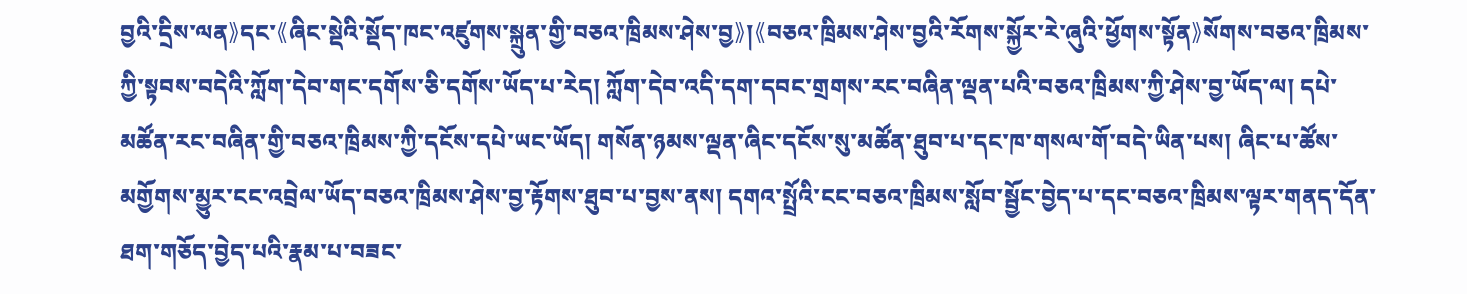བྱའི་དྲིས་ལན》དང་《ཞིང་སྡེའི་སྡོད་ཁང་འཛུགས་སྐྲུན་གྱི་བཅའ་ཁྲིམས་ཤེས་བྱ》།《བཅའ་ཁྲིམས་ཤེས་བྱའི་རོགས་སྐྱོར་རེ་ཞུའི་ཕྱོགས་སྟོན》སོགས་བཅའ་ཁྲིམས་ཀྱི་སྟབས་བདེའི་ཀློག་དེབ་གང་དགོས་ཅི་དགོས་ཡོད་པ་རེད། ཀློག་དེབ་འདི་དག་དབང་གྲགས་རང་བཞིན་ལྡན་པའི་བཅའ་ཁྲིམས་ཀྱི་ཤེས་བྱ་ཡོད་ལ། དཔེ་མཚོན་རང་བཞིན་གྱི་བཅའ་ཁྲིམས་ཀྱི་དངོས་དཔེ་ཡང་ཡོད། གསོན་ཉམས་ལྡན་ཞིང་དངོས་སུ་མཚོན་ཐུབ་པ་དང་ཁ་གསལ་གོ་བདེ་ཡིན་པས། ཞིང་པ་ཚོས་མགྱོགས་མྱུར་ངང་འབྲེལ་ཡོད་བཅའ་ཁྲིམས་ཤེས་བྱ་རྟོགས་ཐུབ་པ་བྱས་ནས། དགའ་སྤྲོའི་ངང་བཅའ་ཁྲིམས་སློབ་སྦྱོང་བྱེད་པ་དང་བཅའ་ཁྲིམས་ལྟར་གནད་དོན་ཐག་གཅོད་བྱེད་པའི་རྣམ་པ་བཟང་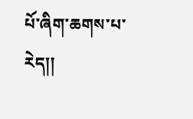པོ་ཞིག་ཆགས་པ་རེད།།